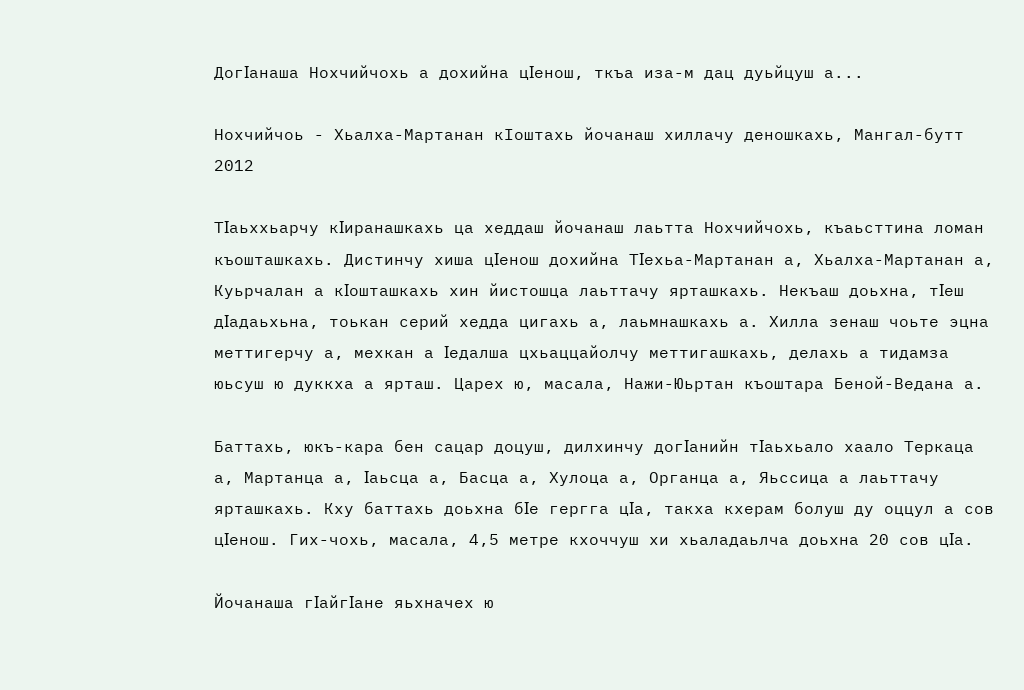ДогΙанаша Нохчийчохь а дохийна цΙенош, ткъа иза-м дац дуьйцуш а...

Нохчийчоь - Хьалха-Мартанан кIоштахь йочанаш хиллачу деношкахь, Мангал-бутт 2012

ТΙаьххьарчу кΙиранашкахь ца хеддаш йочанаш лаьтта Нохчийчохь, къаьсттина ломан къошташкахь. Дистинчу хиша цΙенош дохийна ТΙехьа-Мартанан а, Хьалха-Мартанан а, Куьрчалан а кΙошташкахь хин йистошца лаьттачу ярташкахь. Некъаш доьхна, тΙеш дΙадаьхьна, тоькан серий хедда цигахь а, лаьмнашкахь а. Хилла зенаш чоьте эцна меттигерчу а, мехкан а Ιедалша цхьаццайолчу меттигашкахь, делахь а тидамза юьсуш ю дуккха а ярташ. Царех ю, масала, Нажи-Юьртан къоштара Беной-Ведана а.

Баттахь, юкъ-кара бен сацар доцуш, дилхинчу догΙанийн тΙаьхьало хаало Теркаца а, Мартанца а, Ιаьсца а, Басца а, Хулоца а, Органца а, Яьссица а лаьттачу ярташкахь. Кху баттахь доьхна бΙе гергга цΙа, такха кхерам болуш ду оццул а сов цΙенош. Гих-чохь, масала, 4,5 метре кхоччуш хи хьаладаьлча доьхна 20 сов цΙа.

Йочанаша гΙайгΙане яьхначех ю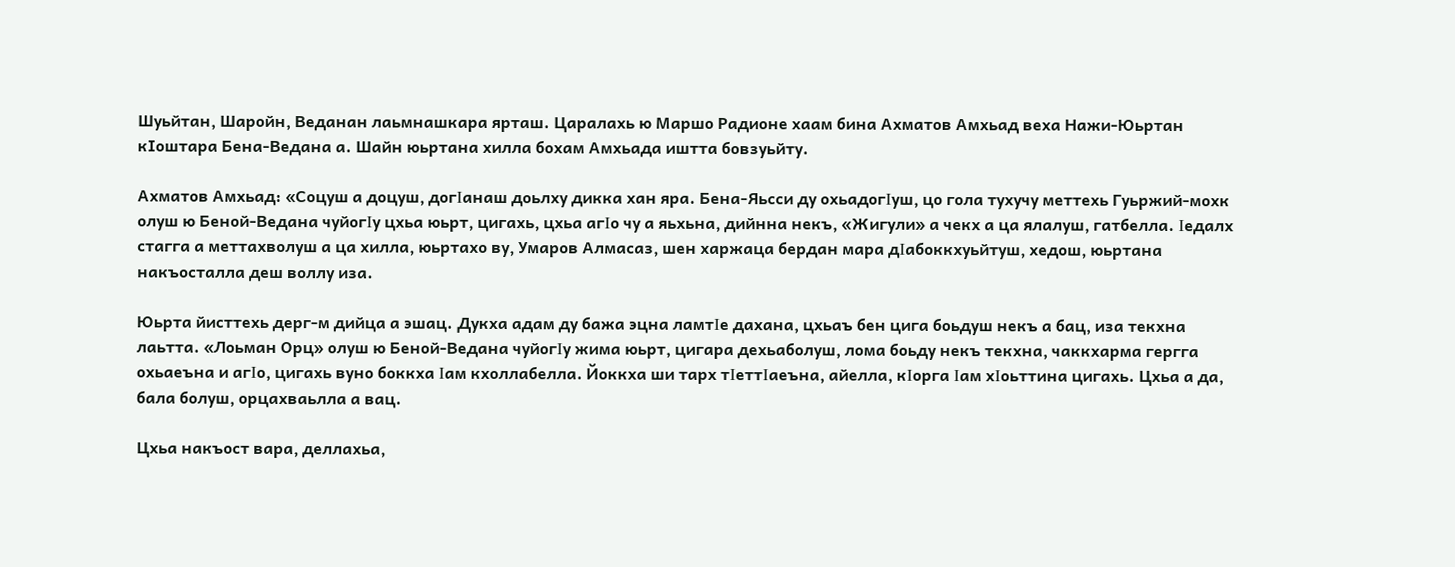Шуьйтан, Шаройн, Веданан лаьмнашкара ярташ. Царалахь ю Маршо Радионе хаам бина Ахматов Амхьад веха Нажи-Юьртан кIоштара Бена-Ведана а. Шайн юьртана хилла бохам Амхьада иштта бовзуьйту.

Ахматов Амхьад: «Соцуш а доцуш, догΙанаш доьлху дикка хан яра. Бена-Яьсси ду охьадогΙуш, цо гола тухучу меттехь Гуьржий-мохк олуш ю Беной-Ведана чуйогΙу цхьа юьрт, цигахь, цхьа агΙо чу а яьхьна, дийнна некъ, «Жигули» а чекх а ца ялалуш, гатбелла. Ιедалх стагга а меттахволуш а ца хилла, юьртахо ву, Умаров Алмасаз, шен харжаца бердан мара дΙабоккхуьйтуш, хедош, юьртана накъосталла деш воллу иза.

Юьрта йисттехь дерг-м дийца а эшац. Дукха адам ду бажа эцна ламтΙе дахана, цхьаъ бен цига боьдуш некъ а бац, иза текхна лаьтта. «Лоьман Орц» олуш ю Беной-Ведана чуйогΙу жима юьрт, цигара дехьаболуш, лома боьду некъ текхна, чаккхарма гергга охьаеъна и агΙо, цигахь вуно боккха Ιам кхоллабелла. Йоккха ши тарх тΙеттΙаеъна, айелла, кΙорга Ιам хΙоьттина цигахь. Цхьа а да, бала болуш, орцахваьлла а вац.

Цхьа накъост вара, деллахьа,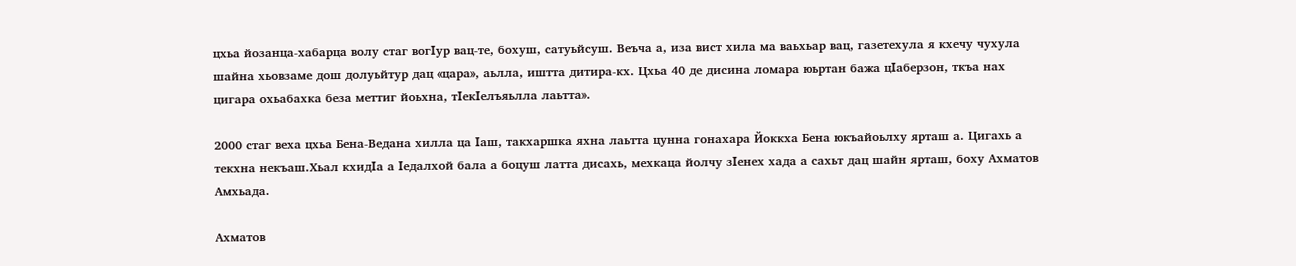цхьа йозанца-хабарца волу стаг вогΙур вац-те, бохуш, сатуьйсуш. Веъча а, иза вист хила ма ваьхьар вац, газетехула я кхечу чухула шайна хьовзаме дош долуьйтур дац «цара», аьлла, иштта дитира-кх. Цхьа 40 де дисина ломара юьртан бажа цΙаберзон, ткъа нах цигара охьабахка беза меттиг йоьхна, тΙекΙелъяьлла лаьтта».

2000 стаг веха цхьа Бена-Ведана хилла ца Ιаш, такхаршка яхна лаьтта цунна гонахара Йоккха Бена юкъайоьлху ярташ а. Цигахь а текхна некъаш.Хьал кхидΙа а Ιедалхой бала а боцуш латта дисахь, мехкаца йолчу зΙенех хада а сахьт дац шайн ярташ, боху Ахматов Амхьада.

Ахматов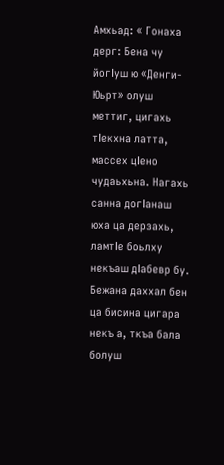Амхьад: « Гонаха дерг: Бена чу йогΙуш ю «Денги-Юьрт» олуш меттиг, цигахь тΙекхна латта, массех цΙено чудаьхьна. Нагахь санна догΙанаш юха ца дерзахь, ламтΙе боьлху некъаш дΙабевр бу. Бежана даххал бен ца бисина цигара некъ а, ткъа бала болуш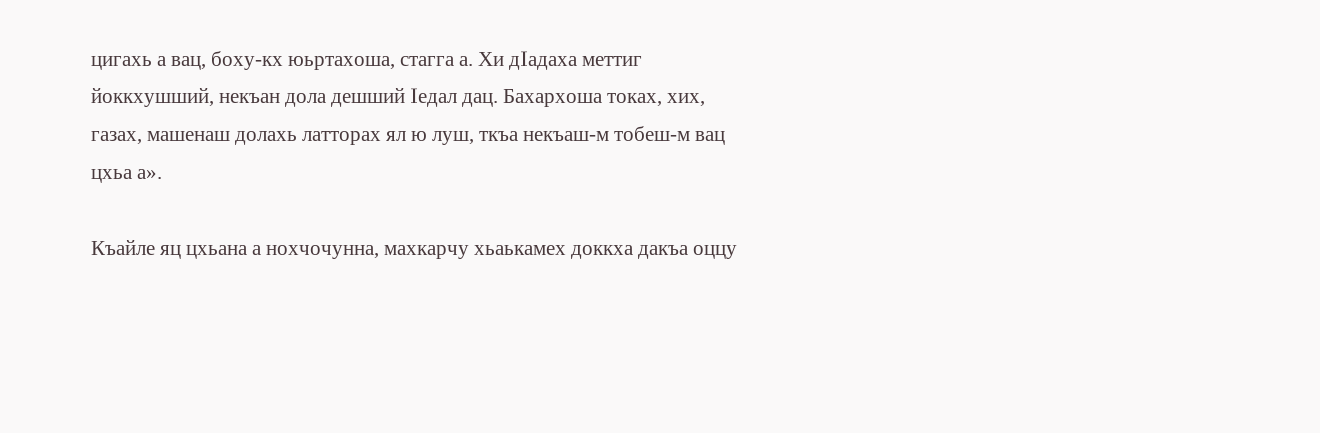цигахь а вац, боху-кх юьртахоша, стагга а. Хи дΙадаха меттиг йоккхушший, некъан дола дешший Ιедал дац. Бахархоша токах, хих, газах, машенаш долахь латторах ял ю луш, ткъа некъаш-м тобеш-м вац цхьа а».

Къайле яц цхьана а нохчочунна, махкарчу хьаькамех доккха дакъа оццу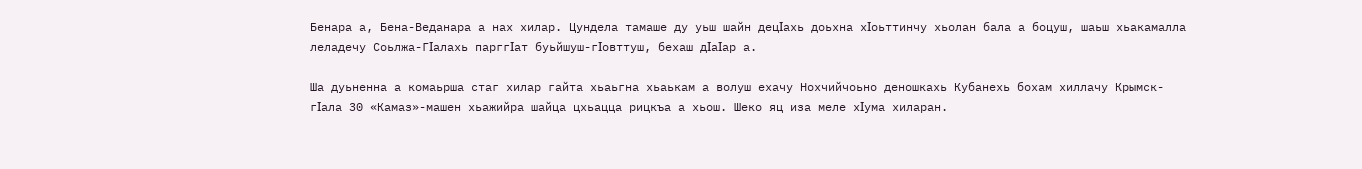Бенара а, Бена-Веданара а нах хилар. Цундела тамаше ду уьш шайн децΙахь доьхна хΙоьттинчу хьолан бала а боцуш, шаьш хьакамалла леладечу Соьлжа-ГΙалахь парггΙат буьйшуш-гΙовттуш, бехаш дΙаΙар а.

Ша дуьненна а комаьрша стаг хилар гайта хьаьгна хьаькам а волуш ехачу Нохчийчоьно деношкахь Кубанехь бохам хиллачу Крымск-гΙала 30 «Камаз»-машен хьажийра шайца цхьацца рицкъа а хьош. Шеко яц иза меле хΙума хиларан.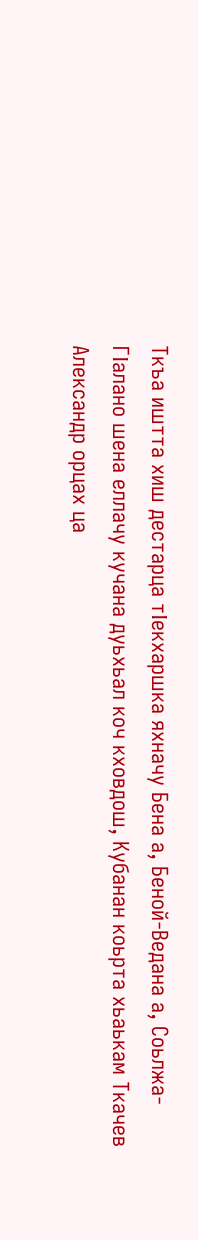Ткъа иштта хиш дестарца тΙекхаршка яхначу Бена а, Беной-Ведана а, Соьлжа-ГΙалано шена еллачу кучана дуьхьал коч кховдош, Кубанан коьрта хьаькам Ткачев Александр орцах ца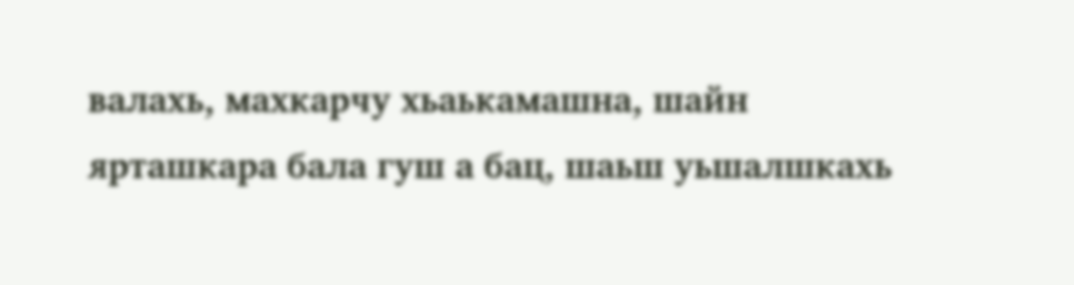валахь, махкарчу хьаькамашна, шайн ярташкара бала гуш а бац, шаьш уьшалшкахь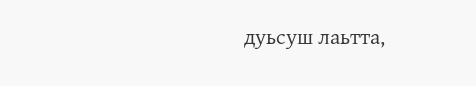дуьсуш лаьтта,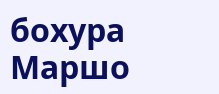бохура Маршо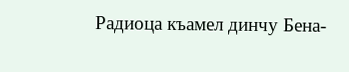Радиоца къамел динчу Бена-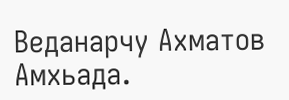Веданарчу Ахматов Амхьада.